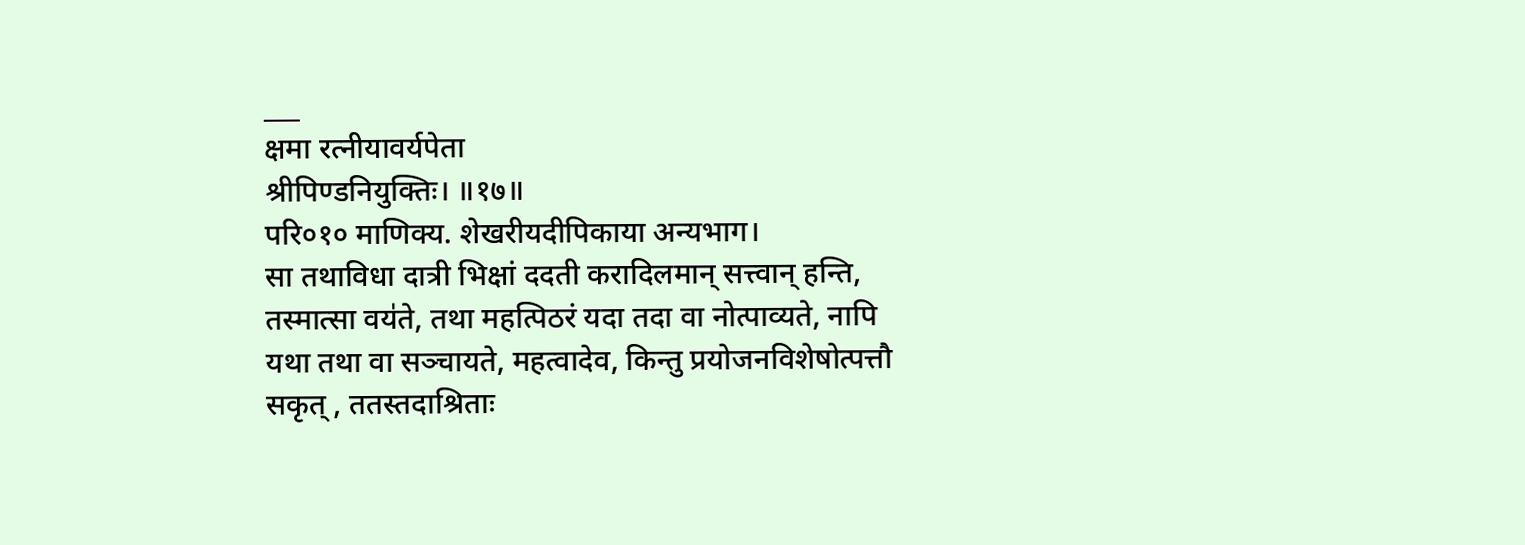___
क्षमा रत्नीयावर्यपेता
श्रीपिण्डनियुक्तिः। ॥१७॥
परि०१० माणिक्य. शेखरीयदीपिकाया अन्यभाग।
सा तथाविधा दात्री भिक्षां ददती करादिलमान् सत्त्वान् हन्ति, तस्मात्सा वय॑ते, तथा महत्पिठरं यदा तदा वा नोत्पाव्यते, नापि यथा तथा वा सञ्चायते, महत्वादेव, किन्तु प्रयोजनविशेषोत्पत्तौ सकृत् , ततस्तदाश्रिताः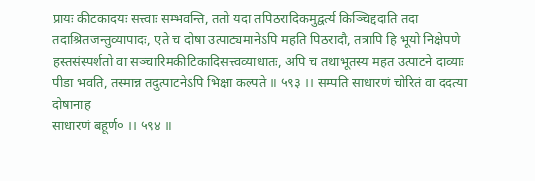प्रायः कीटकादयः सत्त्वाः सम्भवन्ति, ततो यदा तपिठरादिकमुद्वर्त्य किञ्चिद्ददाति तदा तदाश्रितजन्तुव्यापादः, एते च दोषा उत्पाट्यमानेऽपि महति पिठरादौ, तत्रापि हि भूयो निक्षेपणे हस्तसंस्पर्शतो वा सञ्चारिमकीटिकादिसत्त्वव्याधातः, अपि च तथाभूतस्य महत उत्पाटने दाव्याः पीडा भवति, तस्मान्न तदुत्पाटनेऽपि भिक्षा कल्पते ॥ ५९३ ।। सम्पति साधारणं चोरितं वा ददत्या दोषानाह
साधारणं बहूर्ण० ।। ५९४ ॥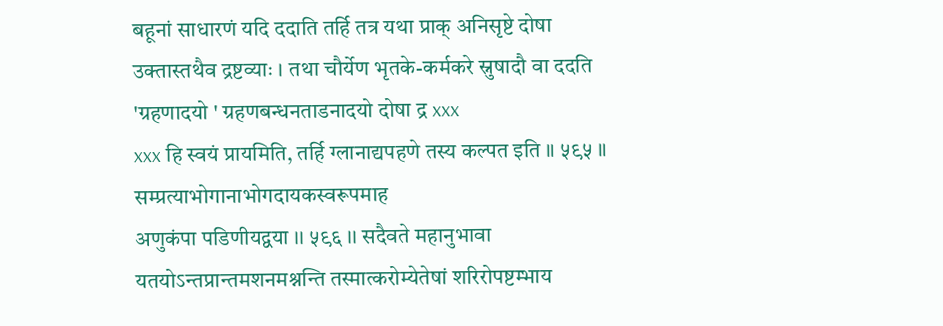बहूनां साधारणं यदि ददाति तर्हि तत्र यथा प्राक् अनिसृष्टे दोषा उक्तास्तथैव द्रष्टव्याः । तथा चौर्येण भृतके-कर्मकरे स्नुषादौ वा ददति 'ग्रहणादयो ' ग्रहणबन्धनताडनादयो दोषा द्र xxx
xxx हि स्वयं प्रायमिति, तर्हि ग्लानाद्यपहणे तस्य कल्पत इति ॥ ५९५ ॥ सम्प्रत्याभोगानाभोगदायकस्वरूपमाह
अणुकंपा पडिणीयद्वया ।। ५९६ ।। सदैवते महानुभावा यतयोऽन्तप्रान्तमशनमश्नन्ति तस्मात्करोम्येतेषां शरिरोपष्टम्भाय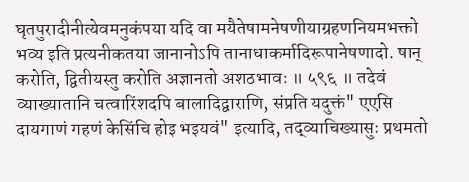घृतपुरादीनीत्येवमनुकंपया यदि वा मयैतेषामनेषणीयाग्रहणनियमभक्तो भव्य इति प्रत्यनीकतया जानानोऽपि तानाधाकर्मादिरूपानेषणादो. षान् करोति, द्वितीयस्तु करोति अज्ञानतो अशठभावः ॥ ५९६ ॥ तदेवं व्याख्यातानि चत्वारिंशदपि बालादिद्वाराणि, संप्रति यदुक्तं" एएसि दायगाणं गहणं केसिंचि होइ भइयवं" इत्यादि, तद्व्याचिख्यासुः प्रथमतो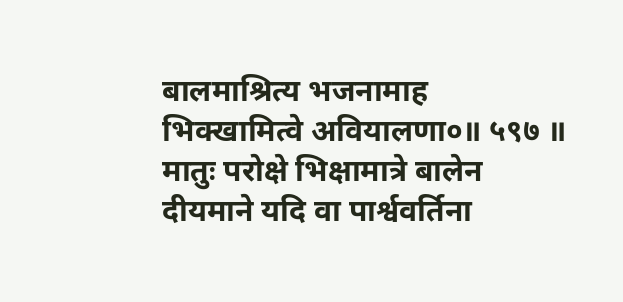बालमाश्रित्य भजनामाह
भिक्खामित्वे अवियालणा०॥ ५९७ ॥ मातुः परोक्षे भिक्षामात्रे बालेन दीयमाने यदि वा पार्श्ववर्तिना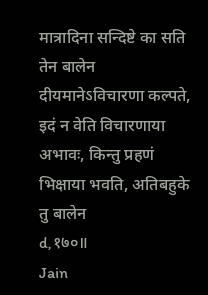मात्रादिना सन्दिष्टे का सति तेन बालेन दीयमानेऽविचारणा कल्पते, इदं न वेति विचारणाया अभावः, किन्तु प्रहणं भिक्षाया भवति, अतिबहुके तु बालेन
d,१७०॥
Jain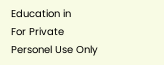Education in
For Private
Personel Use Only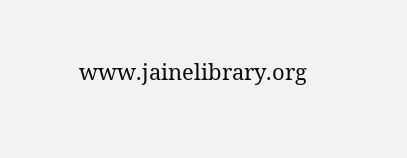www.jainelibrary.org